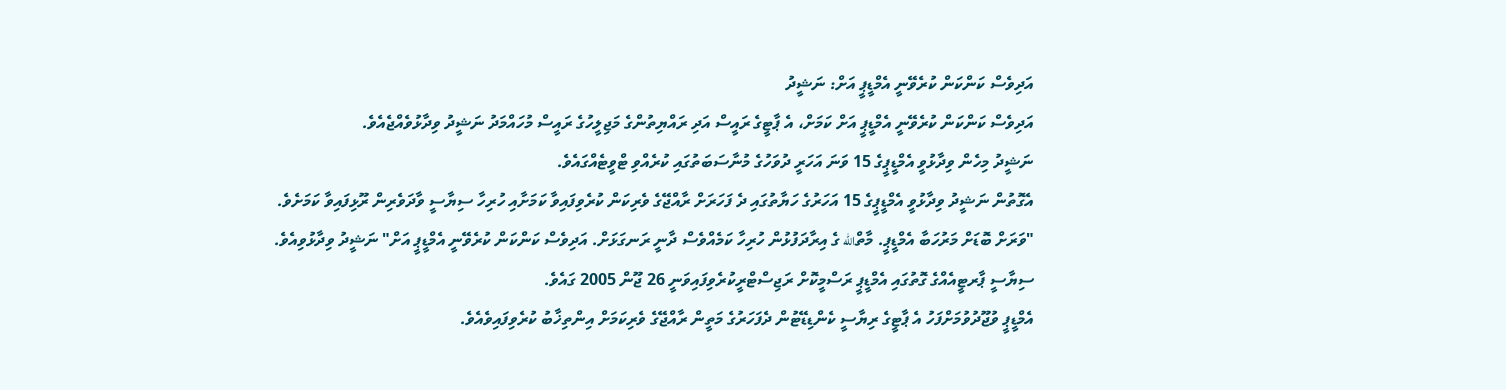އަދިވެސް ކަންކަން ކުރެވޭނީ އެމްޑީޕީ އަށް: ނަޝީދު
އަދިވެސް ކަންކަން ކުރެވޭނީ އެމްޑީޕީ އަށް ކަމަށް، އެ ޕާޓީގެ ރައީސް އަދި ރައްޔިތުންގެ މަޖިލީހުގެ ރައީސް މުހައްމަދު ނަޝީދު ވިދާޅުވެއްޖެއެވެ.
ނަޝީދު މިހެން ވިދާޅުވީ އެމްޑީޕީގެ 15 ވަނަ އަހަރީ ދުވަހުގެ މުނާސަބަތުގައި ކުރެއްވި ޓްވީޓެއްގައެވެ.
އެގޮތުން ނަޝީދު ވިދާޅުވީ އެމްޑީޕީގެ 15 އަހަރުގެ ހަޔާތުގައި ދެ ފަހަރަށް ރާއްޖޭގެ ވެރިކަން ކުރެވިފައިވާ ކަމަށާއި ހުރިހާ ސިޔާސީ ވާދަވެރިން ރޫޅިފައިވާ ކަމަށެވެ.
"ވަރަށް ބޮޑަށް މަރުހަބާ އެމްޑީޕީ. މާތްالله ގެ އިރާދަފުޅުން ހުރިހާ ކަމެއްވެސް ދާނީ ރަނގަޅަށް. އަދިވެސް ކަންކަން ކުރެވޭނީ އެމްޑީޕީ އަށް" ނަޝީދު ވިދާޅުވިއެވެ.
ސިޔާސީ ޕާރޓީއެއްގެ ގޮތުގައި އެމްޑީޕީ ރަސްމީކޮށް ރަޖިސްޓްރީކުރެވިފައިވަނީ 26 ޖޫން 2005 ގައެވެ.
އެމްޑީޕީ ވުޖޫދުވުމަށްފަހު އެ ޕާޓީގެ ރިޔާސީ ކެންޑިޑޭޓުން ދެފަހަރުގެ މަތީން ރާއްޖޭގެ ވެރިކަމަށް އިންތިޚާބު ކުރެވިފައިވެއެވެ.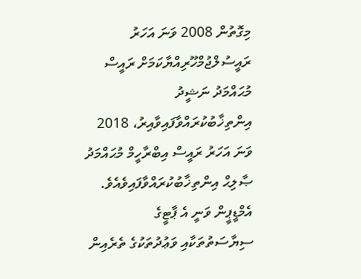މިގޮތުން 2008 ވަނަ އަހަރު ރައީސުލްޖުމްހޫރިއްޔާކަމަށް ރައީސް މުޙައްމަދު ނަޝީދު އިންތިޚާބުކުރައްވާފައިވާއިރު، 2018 ވަނަ އަހަރު ރައީސް އިބްރާހީމް މުޙައްމަދު ޞާލިޙް އިންތިޚާބުކުރައްވާފައިވެއެވެ.
އެމްޑީޕީން ވަނީ އެ ޕާޓީގެ ސިޔާސަތުތަކާއި ވަޢުދުތަކުގެ ތެރެއިން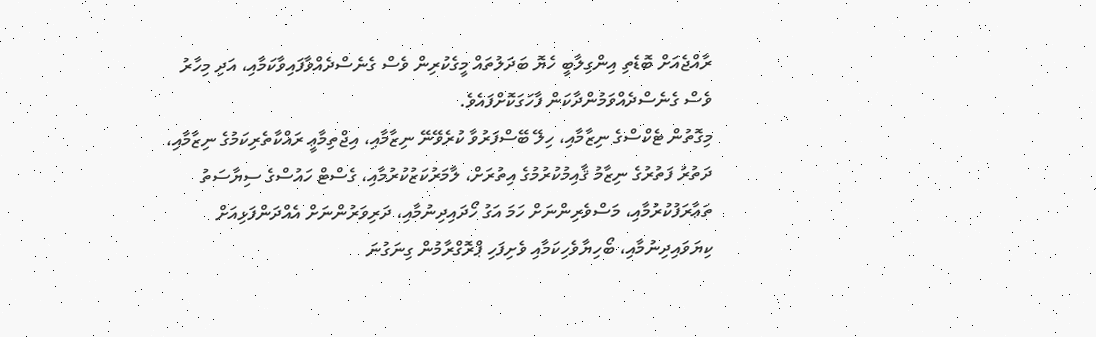ރާއްޖެއަށް ބޮޑެތި އިންގިލާބީ ހެޔޮ ބަދަލުތައް މީގެކުރިން ވެސް ގެނެސްދެއްވާފައިވާކަމާއި، އަދި މިހާރު ވެސް ގެނެސްދެއްވަމުންދާކަން ފާހަގަކޮށްފައެވެ.
މިގޮތުން ޓެކްސްގެ ނިޒާމާއި، ހިލޭ ބޭސްފަރުވާ ކުރެވޭނޭ ނިޒާމާއި، އިޖްތިމާޢީ ރައްކާތެރިކަމުގެ ނިޒާމާއި، ދަތުރު ފަތުރުގެ ނިޒާމު ޤާއިމުކުރުމުގެ އިތުރަށް، ލާމަރުކަޒުކުރުމާއި، ގެސްޓް ހައުސްގެ ސިޔާސަތު ތަޢާރަފުކުރުމާއި، މަސްވެރިންނަށް ހަމަ އަގު ހޯދައިދިނުމާއި، ދަރިވަރުންނަށް އެއްދަންފަޅިއަށް ކިޔަވައިދިނުމާއި، ބޯހިޔާވެހިކަމާއި ވެށިފަހި ޕްރޮގްރާމުން ގިނަގުނަ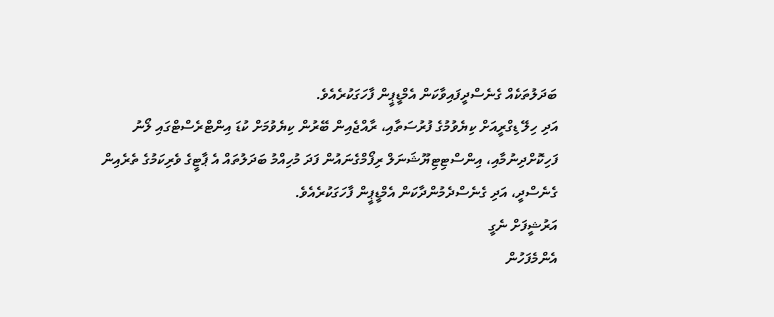ބަދަލުތަކެއް ގެނެސްދީފައިވާކަން އެމްޑީޕީން ފާހަގަކުރެއެވެ.
އަދި ހިލޭ ޑިގްރީއަށް ކިޔެވުމުގެ ފުރުސަތާއި، ރާއްޖެއިން ބޭރުން ކިޔެވުމަށް ކުޑަ އިންޓްރެސްޓްގައި ލޯނު ފަހިކޮށްދިނުމާއި، އިންސްޓިޓިޔޫޝަނަލް ރިފޯމްގެނައުން ފަދަ މުހިއްމު ބަދަލުތައް އެ ޕާޓީގެ ވެރިކަމުގެ ތެރެއިން ގެނެސްދީ، އަދި ގެނެސްދެމުންދާކަން އެމްޑީޕީން ފާހަގަކުރެއެވެ.
އަރުޝީފަށް ނެގީ
އެންމެފަހުން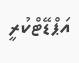އަޕްޑޭޓްކުރީ